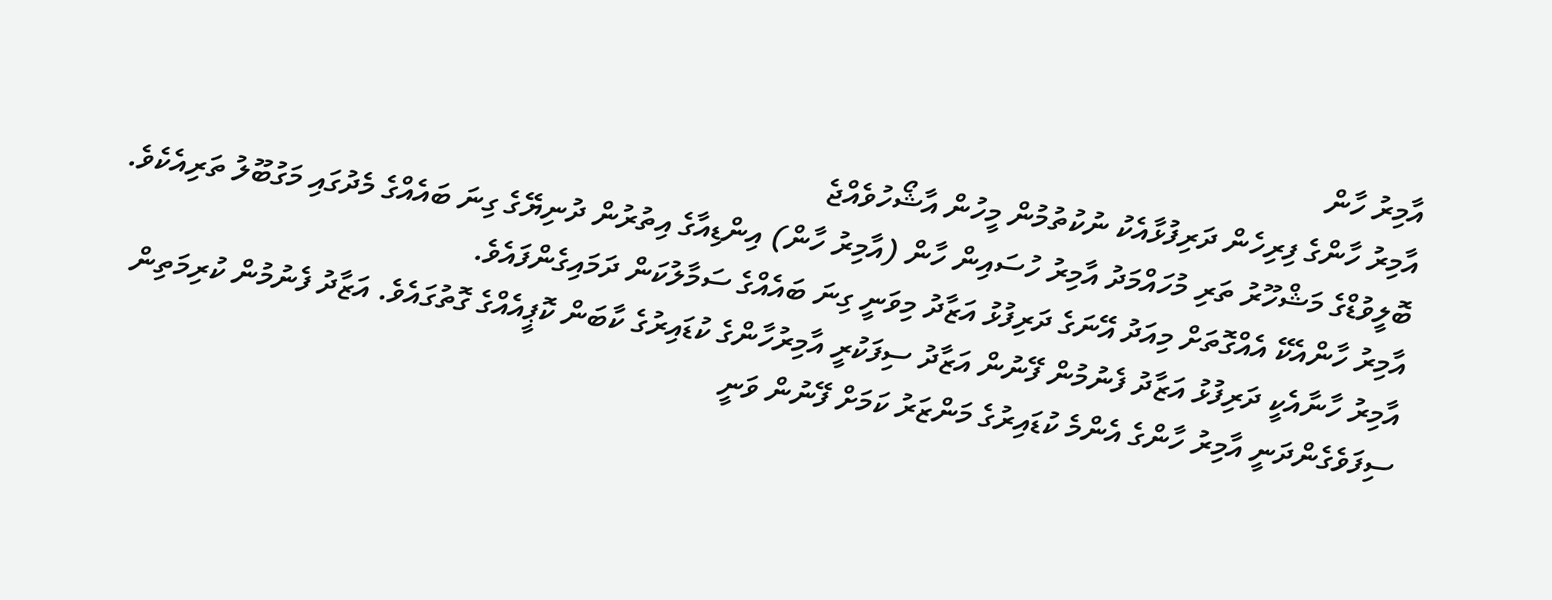އާމިރު ހާން
އާމިރު ހާންގެ ފިރިހެން ދަރިފުޅާއެކު ނުކުތުމުން މީހުން އާޝޯހުވެއްޖެ
ބޮލީވުޑްގެ މަޝްހޫރު ތަރި މުހައްމަދު އާމިރު ހުސައިން ހާން (އާމިރު ހާން) އިންޑިއާގެ އިތުރުން ދުނިޔޭގެ ގިނަ ބައެއްގެ މެދުގައި މަގުބޫލު ތަރިއެކެވެ. އާމިރު ހާންއެކޭ އެއްގޮތަށް މިއަދު އޭނަގެ ދަރިފުޅު އަޒާދު މިވަނީ ގިނަ ބައެއްގެ ސަމާލުކަން ދަމައިގެންފައެވެ.
އާމިރު ހާނާއެކީ ދަރިފުޅު އަޒާދު ފެނުމުން ފޭނުން އަޒާދު ސިފަކުރީ އާމިރުހާންގެ ކުޑައިރުގެ ކާބަން ކޮޕީއެއްގެ ގޮތުގައެވެ. އަޒާދު ފެނުމުން ކުރިމަތިން ސިފަވެގެންދަނީ އާމިރު ހާންގެ އެންމެ ކުޑައިރުގެ މަންޒަރު ކަމަށް ފޭނުން ވަނީ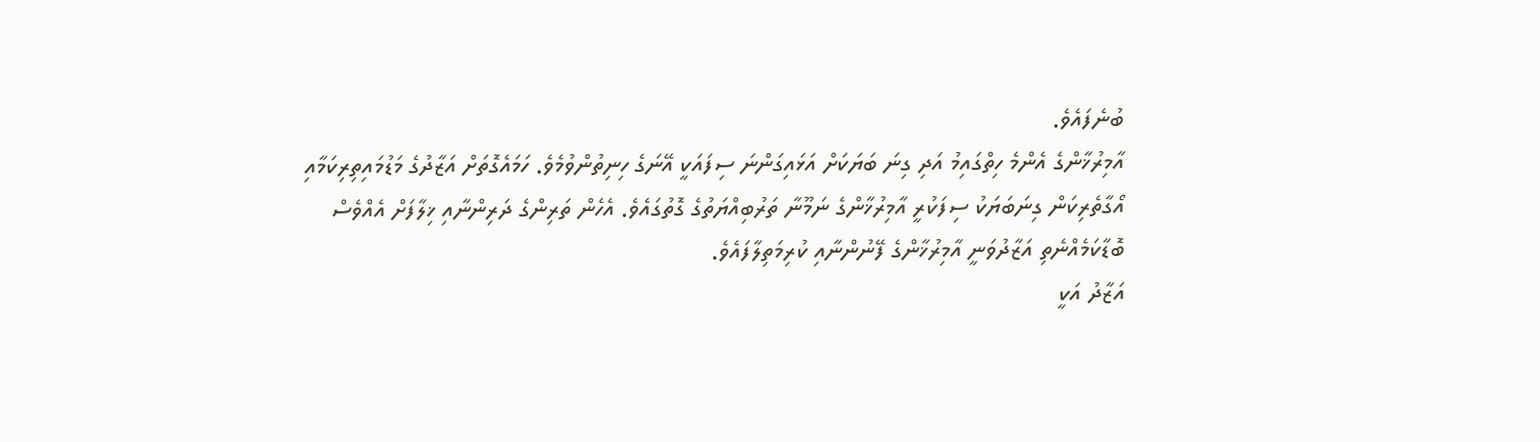ބުނެފައެވެ.
އާމިރުޚާންގެ އެންމެ ހިތްގައިމު އަދި ގިނަ ބަޔަކަށް އަޅައިގަންނަ ސިފައަކީ އޭނަގެ ހިނިތުންވުމެވެ. ހަމައެގޮތަށް އަޒާދުގެ މަޑުމައިތިރިކަމާއި އޯގާތެރިކަން ގިނަބަޔަކު ސިފަކުރީ އާމިރުޚާންގެ ނަމޫނާ ތަރުބިއްޔަތުގެ ގޮތުގައެވެ. އެހެން ތަރިންގެ ދަރިންނާއި ޚިލާފަށް އެއްވެސް ބޮޑާކަމެއްނެތި އަޒާދުވަނީ އާމިރުޚާންގެ ފޭނުންނާއި ކުރިމަތިލާފައެވެ.
އަޒާދު އަކީ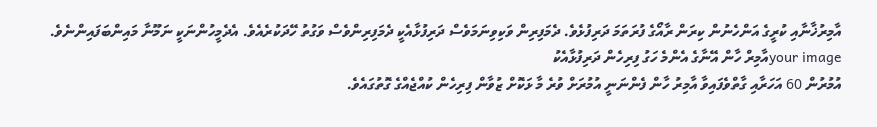އާމިރުޚާނާއި ކުރީގެ އަންހެނުން ކިރަން ރާއޯގެ ފުރަތަމަ ދަރިފުޅެވެ. ދެމަފިރިން ވަކިވިނަމަވެސް ދަރިފުޅާއެކީ ދެމަފިރިންވެސް ވަގުތު ހޭދަކުރެއެވެ. އެދެމީހުންނަކީ ނަމޫނާ މައިންބަފައިންނެވެ.
your imageއާމިރް ހާން އޭނާގެ އެންމެ ހަގު ފިރިހެން ދަރިފުޅާއެކު
އުމުރުން 60 އަހަރާއި ގާތްވެފައިވާ އާމިރު ހާން ފެންނަނީ އުމުރަށް ވުރެ މާ ޅަކޮށް ޒުވާން ފިރިހެން ކުއްޖެއްގެ ގޮތުގައެވެ.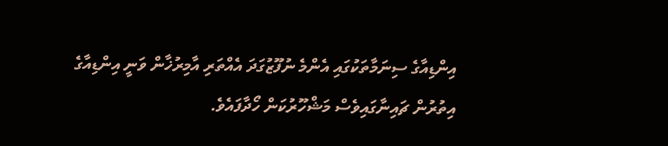އިންޑިއާގެ ސިނަމާތަކުގައި އެންމެ ނުފޫޒުގަދަ އެއްތަރި އާމިރުޚާން ވަނީ އިންޑިއާގެ އިތުރުން ޗައިނާގައިވެސް މަޝްހޫރުކަން ހޯދާފައެވެ.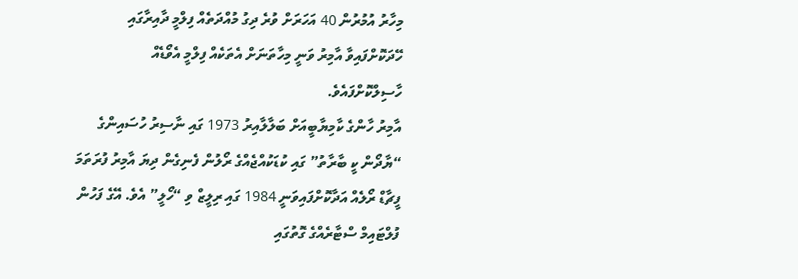މިހާރު އުމުރުން 40 އަހަރަށް ވުރެ ދިގު މުއްދަތެއް ފިލްމީ ދާއިރާގައި ހޭދަކޮށްފައިވާ އާމިރު ވަނީ މިހާތަނަށް އެތަކެއް ފިލްމީ އެވޯޑެއް ހާސިލްކޮށްފައެވެ.
އާމިރު ހާންގެ ކާމިޔާބީއަށް ބަލާލާއިރު 1973 ގައި ނާސިރު ހުސައިންގެ “ޔާދޯން ކީ ބާރާތު” ގައި ކުޑަކުއްޖެއްގެ ރޯލުން ފެނިގެން ދިޔަ އާމިރު ފުރަތަމަ ފީޗާޑް ރޯލެއް އަދާކޮށްފައިވަނީ 1984 ގައި ރިލީޒް ވި “ހޯލީ” އެވެ. އޭގެ ފަހުން ފުލްޓައިމް ސްޓާރެއްގެ ގޮތުގައި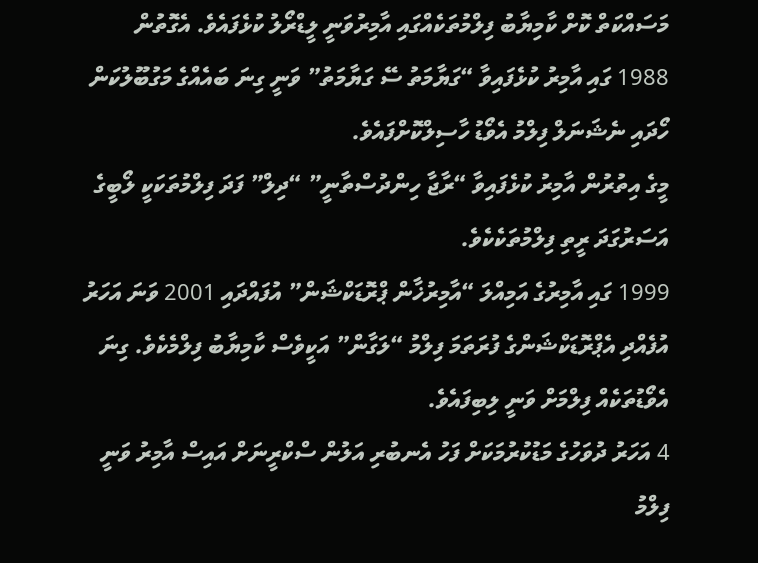މަސައްކަތް ކޮށް ކާމިޔާބު ފިލްމުތަކެއްގައި އާމިރުވަނީ ލީޑްރޯލު ކުޅެފައެވެ. އެގޮތުން 1988 ގައި އާމިރު ކުޅެފައިވާ “ގަޔާމަތު ސޭ ގަޔާމަތު” ވަނީ ގިނަ ބައެއްގެ މަގުބޫލުކަން ހޯދައި ނެޝަނަލް ފިލްމު އެވޯޑު ހާސިލްކޮށްފައެވެ.
މީގެ އިތުރުން އާމިރު ކުޅެފައިވާ “ރާޖާ ހިންދުސްތާނީ” “ދިލް” ފަދަ ފިލްމުތަކަކީ ލޯބީގެ އަސަރުގަދަ ރީތި ފިލްމުތަކެކެވެ.
1999 ގައި އާމިރުގެ އަމިއްލަ “އާމިރުޚާން ޕްރޮޑަކްޝަން” އުފައްދައި 2001 ވަނަ އަހަރު އުފެއްދި އެޕްރޮޑަކްޝަންގެ ފުރަތަމަ ފިލްމު “ލަގާން” އަކީވެސް ކާމިޔާބު ފިލްމެކެވެ. ގިނަ އެވޯޑުތަކެއް ފިލްމަށް ވަނީ ލިބިފައެވެ.
4 އަހަރު ދުވަހުގެ މަޑުކުރުމަކަށް ފަހު އެނބުރި އަލުން ސްކްރީނަށް އައިސް އާމިރު ވަނީ ފިލްމު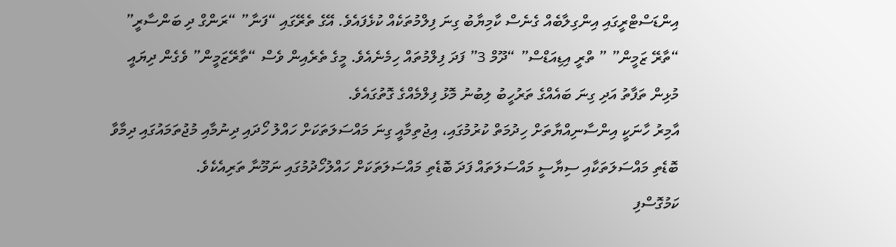އިންޑަސްޓްރީގައި އިންގިލާބެއް ގެނެސް ކާމިޔާބު ގިނަ ފިލްމުތަކެއް ކުޅެފައެވެ. އޭގެ ތެރޭގައި “ފަނާ” “ރަންގް ދި ބަންސާރީ” “ތާރޭ ޒަމީން” ” ތްރީ އިޑިއަޑްސް” “ދޫމް 3” ފަދަ ފިލްމުތައް ހިމެނެއެވެ. މީގެ ތެރެއިން ވެސް “ތާރޭޒަމީން” ވެގެން ދިޔައީ މުޅިން ތަފާތު އަދި ގިނަ ބައެއްގެ ތަރުހީބު ލިބުނު މޮޅު ފިލްމެއްގެ ގޮތުގައެވެ.
އާމިރު ހާނަކީ އިންސާނިއްޔާތަށް ހިދުމަތް ކުރުމުގައި، އިޖުތިމާއީ ގިނަ މައްސަލަތަކަށް ހައްލު ހޯދައި ދިނުމާއި މުޖުތަމައުގައި ދިމާވާ ބޮޑެތި މައްސަލަތަކާއި ސިޔާސީ މައްސަލަތައް ފަދަ ބޮޑެތި މައްސަލަތަކަށް ހައްލުހޯދުމުގައި ނަމޫނާ ތަރިއެކެވެ.
ކަމުގޮސްފި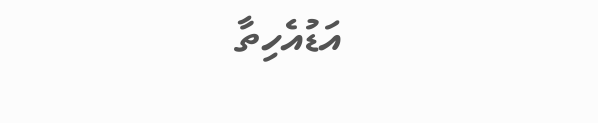އަޑުއެހިތާ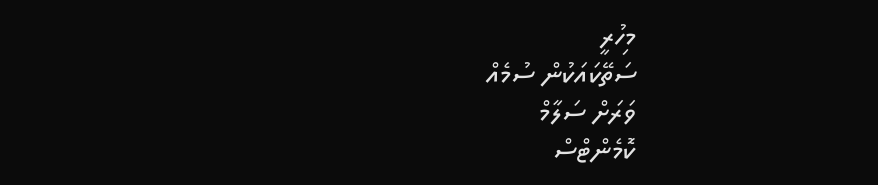މިހުރީ
ސަތޭކައަކުން ސުމެއް
ވަރަށް ސަލާމް
ކޮމެންޓްސް